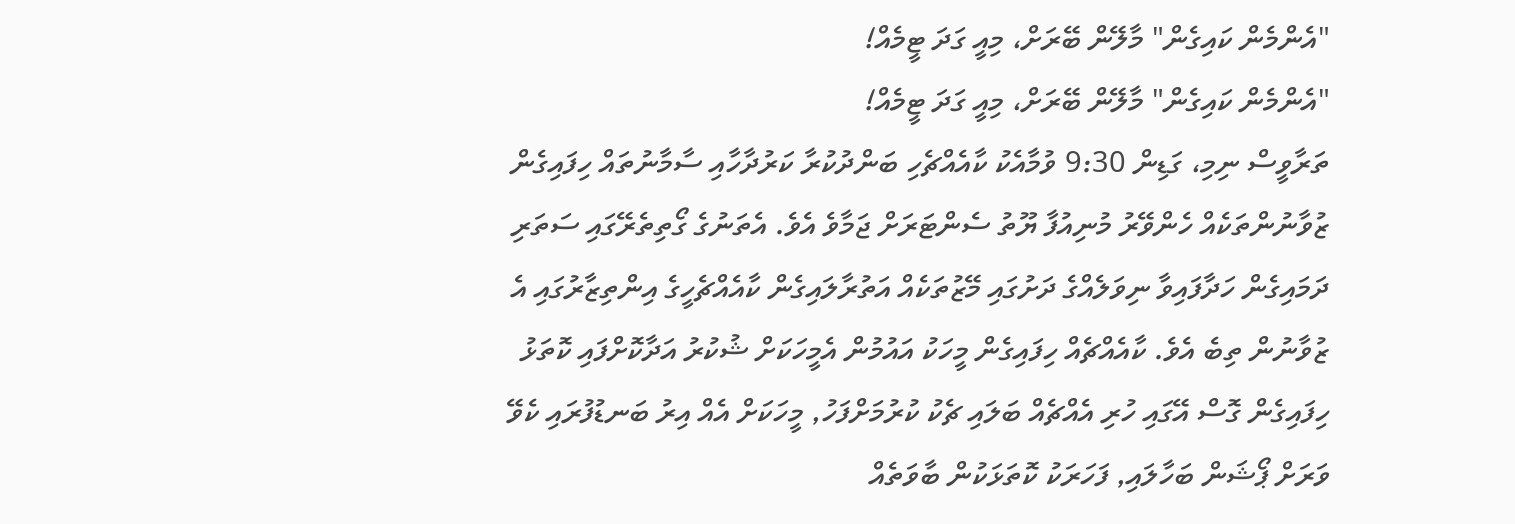"އެންމެން ކައިގެން" މާލޭން ބޭރަށް، މިއީ ގަދަ ޓީމެއް!
"އެންމެން ކައިގެން" މާލޭން ބޭރަށް، މިއީ ގަދަ ޓީމެއް!
ތަރާވީސް ނިމި، ގަޑިން 9:30 ވުމާއެކު ކާއެއްޗެހި ބަންދުކުރާ ކަރުދާހާއި ސާމާނުތައް ހިފައިގެން ޒުވާނުންތަކެއް ހެންވޭރު މުނިއުފާ ޔޫތު ސެންޓަރަށް ޖަމާވެ އެވެ. އެތަނުގެ ގޯތިތެރޭގައި ސަތަރި ދަމައިގެން ހަދާފައިވާ ނިވަލެއްގެ ދަށުގައި މޭޒުތަކެއް އަތުރާލައިގެން ކާއެއްޗެހީގެ އިންތިޒާރުގައި އެ ޒުވާނުން ތިބެ އެވެ. ކާއެއްޗެއް ހިފައިގެން މީހަކު އައުމުން އެމީހަކަށް ޝުކުރު އަދާކޮށްފައި ކޮތަޅު ހިފައިގެން ގޮސް އޭގައި ހުރި އެއްޗެއް ބަލައި ޗެކު ކުރުމަށްފަހު, މީހަކަށް އެއް އިރު ބަނޑުފުރައި ކެވޭ ވަރަށް ޕޯޝަން ބަހާލައި, ފަހަރަކު ކޮތަޅަކުން ބާވަތެއް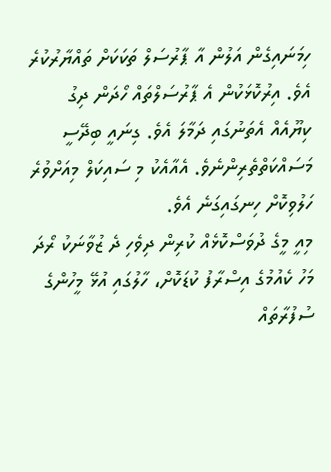ހިމަނައިގެން އަލުން އާ ޕާރުސަލް ތަކަކަށް ތައްޔާރުކުރެ އެވެ. އިރުކޮޅަކުން އެ ޕާރުސަލްތައް ހޯދަން ދިގު ކިޔޫއެއް އެތަނުގައި ދަމާލަ އެވެ. ގިނައީ ބިދޭސީ މަސައްކަތްތެރިންނެވެ. އެއާއެކު މި ސައިކަލް މިއަށްވުރެ ހަލުވިކޮށް ހިނގައިގަނެ އެވެ.
މިއީ މީގެ ދުވަސްކޮޅެއް ކުރިން ދިވެހި ދެ ޒުވާނަކު ރޯދަ މަހު ކެއުމުގެ އިސްރާފު ކުޑަކޮށް، ހާލުގައި އުޅޭ މީހުންގެ ސުފުރާތައް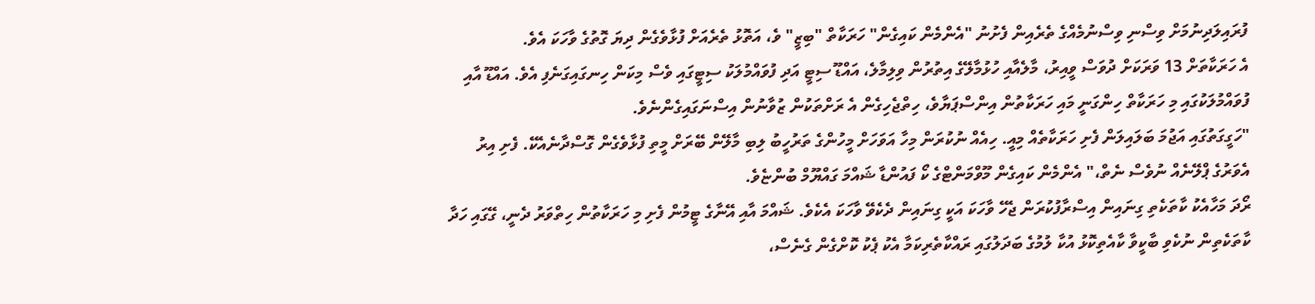ފުރައިލަދިނުމަށް ވިސްނި ވިސްނުމެއްގެ ތެރެއިން ފެށުނު "އެންމެން ކައިގެން" ހަރަކާތް "ބިޒީ" ވެ، އަތޮޅު ތެރެއަށް ފުޅާވެގެން ދިޔަ ގޮތުގެ ވާހަކަ އެވެ.
އެ ހަރަކާތަށް 13 ވަރަކަށް ދުވަސް ވީއިރު، މާލެއާއި ހުޅުމާލޭގެ އިތުރުން ވިލިމާލެ، އައްޑޫ ސިޓީ އަދި ފުވައްމުލަކު ސިޓީގައި ވެސް މިކަން ހިނގައިގަނެފި އެވެ. އައްޑޫ އާއި ފުވައްމުލަކުގައި މި ހަރަކާތް ހިންގަނީ މައި ހަރަކާތުން އިންސްޕަޔާވެ، ހިތްޖެހިގެން އެ ރަށްތަކުން ޒުވާނުން އިސްނަގައިގެންނެވެ.
"ހަގީގަތުގައި އަޖުމަ ބަލައިލަން ފެށި ހަރަކާތެއް މިއީ. ހިއެއް ނުކުރަން މިހާ އަވަހަށް މީހުންގެ ތަރުހީބު ލިބި މާލޭން ބޭރަށް މީތި ފުޅާވެގެން ގޮސްދާނެއެކޭ. ފެށި އިރު އެވަރުގެ ޕްލޭނެއް ނުވެސް ނެތް،" އެންމެން ކައިގެން މޫވްމަންޓްގެ ކޯ ފައުންޑާ ޝައްމަ ގައްޔޫމް ބުންޏެވެ.
ރޯދަ މަހާއެކު ކާތަކެތި ގިނައިން އިސްރާފުކުރަން ޖެހޭ ވާހަކަ އަކީ ގިނައިން ދެކެވޭ ވާހަކަ އެކެވެ. ޝައްމަ އާއި އޭނާގެ ޓީމުން ފެށި މި ހަރަކާތުން ހިތްވަރު ދެނީ، ގޭގައި ހަދާ ކާތަކެތިން ނުކެވި ބާކީވާ ކާއެތިކޮޅު އުކާ ލުމުގެ ބަދަލުގައި ރައްކާތެރިކަމާ އެކު ޕެކު ކޮށްގެން ގެނެސް،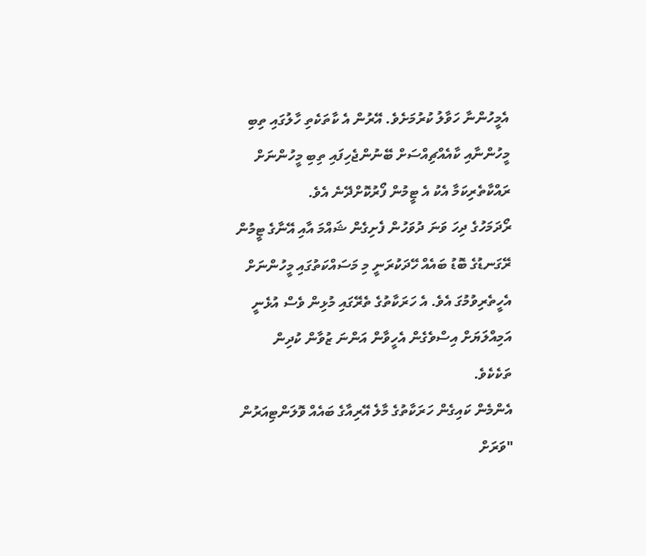އެމީހުންނާ ހަވާލު ކުރުމަށެވެ. އޭރުން އެ ކާތަކެތި ހާލުގައި ތިބި މީހުންނާއި ކާއެއްޗިއްސަށް ބޭނުންޖެހިފައި ތިބި މީހުންނަށް ރައްކާތެރިކަމާ އެކު އެ ޓީމުން ފޯރުކޮށްދޭނެ އެވެ.
ރޯދަމަހުގެ ދިހަ ވަނަ ދުވަހުން ފެށިގެން ޝައްމަ އާއި އޭނާގެ ޓީމުން ރޭގަނޑުގެ ބޮޑު ބައެއް ހޭދަކުރަނީ މި މަސައްކަތުގައި މީހުންނަށް އެހީތެރިވުމުގަ އެވެ. އެ ހަރަކާތުގެ ތެރޭގައި މުޅިން ވެސް އުޅެނީ އަމިއްލަޔަށް އިސްވެގެން އެހީވާން އަންނަ ޒުވާން ކުދިން ތަކެކެވެ.
އެންމެން ކައިގެން ހަރަކާތުގެ މާލެ އޭރިއާގެ ބައެއް ވޮލަންޓިއަރުން
"ވަރަށް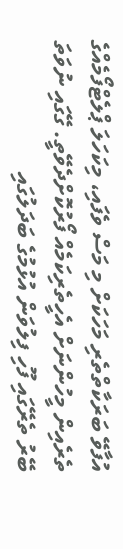އުފާވޭ ބަރަކާތްތެރި މަހަކަށް މި މަސް ވެފައި، މިކަހަލަ ޕްލެޓްފޯމެއްގެ ތެރެއިން މީހުންނަށް އެހީތެރިކަމެއް ފޯރުކޮށްދެވޭތީ. ގޭގައި ނުވަތަ ބޭރު ތެރޭގައި ފޫހި ފިލުވަން އުޅުމުގެ ބަދަލުގައި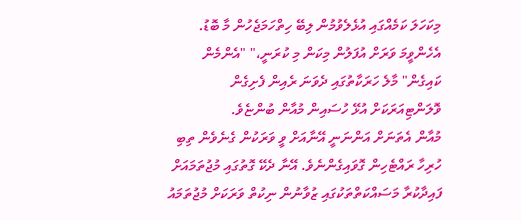މިކަހަލަ ކަމެއްގައި އުޅެލެވުމުން ލިބޭ ހިތްހަމަޖެހުން މާ ބޮޑު. އެހެންވީމަ ވަރަށް އުފަލުން މިކަން މި ކުރަނީ،" "އެންމެން ކައިގެން" މާލެ ހަރަކާތުގައި ދެވަނަ ރެއިން ފެށިގެން ވޮލަންޓިއަރަކަށް އުޅޭ ހުސައިން މުއާން ބުންޏެވެ.
މުއާން އެތަނަށް އަންނަނީ އޭނާއަށް ވީ ވަރަކުން ގެނެވެން ތިބި ހުރިހާ ރައްޓެހިން ގޮވައިގެންނެވެ. އޭނާ ދެކޭ ގޮތުގައި މުޖުތަމައަށް ފައިދާކުރާ މަސައްކަތްތަކުގައި ޒުވާނުން ނިކުތް ވަރަކަށް މުޖުތަމައު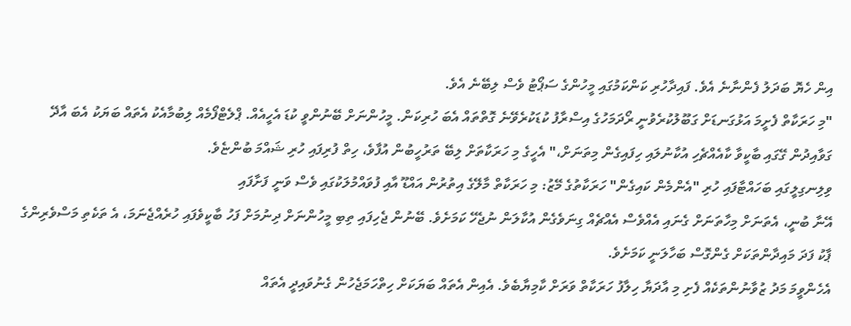އިން ހެޔޮ ބަދަލު ފެންނާނެ އެވެ. ފައިދާހުރި ކަންކަމުގައި މީހުންގެ ސަޕޯޓު ވެސް ލިބޭނެ އެވެ.
"މި ހަރަކާތް ފެށީމަ އަޅުގަނޑަށް ގަބޫލުކުރެވުނީ ރޯދަމަހުގެ އިސްރާފު ކުޑަކުރެވޭނެ ގޮތްތައް އެބަ ހުރިކަން. މީހުންނަށް ބޭނުންވީ ކުޑަ އެހީއެއް. ޕްލެޓްފޯމެއް ލިބުމާއެކު އެތައް ބަޔަކު އެބަ އާދޭ ގަވާއިދުން ގޭގައި ބާކީވާ ކާއެއްޗެހި އުކާނުލައި ހިފައިގެން މިތަނަށް،" އެހީގެ މި ހަރަކާތަށް ލިބޭ ތަރުހީބުން އުފާވެ، ހިތް ފުރިފައި ހުރި ޝައްމަ ބުންޏެވެ.
ވިލިނގިލީގައި ބަހައްޓާފައި ހުރި "އެންމެން ކައިގެން" ހަރަކާތުގެ މޭޒު: މި ހަރަކާތް މާލޭގެ އިތުރުން އައްޑޫ އާއި ފުވައްމުލަކުގައި ވެސް ވަނީ ފަށާފައި
އޭނާ ބުނީ، އެތަނަށް މިހާތަނަށް ގެނައި އެއްވެސް އެއްޗެއް ގިނަވެގެން އުކާލަން ނުޖެހޭ ކަމަށެވެ. ބޭނުން ޖެހިފައި ތިބި މީހުންނަށް ދިނުމަށް ފަހު ބާކީވެފައި ހުރެއްޖެނަމަ، އެ ތަކެތި މަސްވެރިންގެ ޕާކު ފަދަ މައިދާންތަކަށް ގެންގޮސް ބަހާލަނީ ކަމަށެވެ.
އެހެންވީމަ މަދު ޒުވާނުންތަކެއް ފެށި މި އާދަޔާ ހިލާފު ހަރަކާތް ވަރަށް ކާމިޔާބެވެ. އެއިން އެތައް ބަޔަކަށް ހިތްހަމަޖެހުން ގެނުވައިދީ އެތައް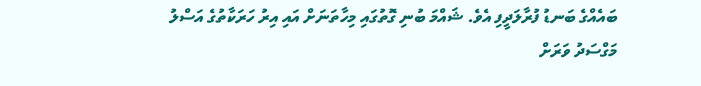ބައެއްގެ ބަނޑު ފުރާލަދީފި އެވެ. ޝައްމަ ބުނި ގޮތުގައި މިހާތަނަށް އައި އިރު ހަރަކާތުގެ އަސްލު މަގްސަދު ވަރަށް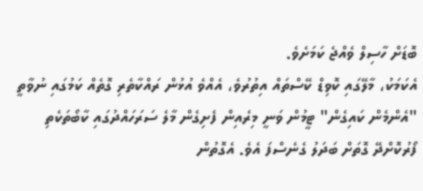ބޮޑަށް ހާސިލް ވެއްޖެ ކަމަށެވެ.
އެކަމަކު، މާލޭގައި ކޮވިޑް ކޭސްތައް އިތުރުވެ، އެއްވެ އުޅުން ރައްކާތެރި ގޮތެއް ކަމުގައި ނުވާތީ "އެންމެން ކައިގެން" ޓީމުން ވަނީ މިރެއިން ފެށިގެން މާލެ ސަރަހައްދުގައި ކާބޯތަކެތި ފޯރުކޮށްދޭ ގޮތަށް ބަދަލު ގެނެސްފަ އެވެ. އެގޮތުން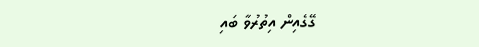ގޭގެއިން އިތުރުވާ ބައި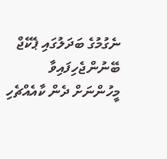ނެގުމުގެ ބަދަލުގައި ޕެކޭޖް ބޭނުންޖެހިފައިވާ މީހުންނަށް ދެން ކާއެއްޗެހި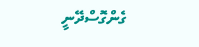ގެންގޮސްދޭނީ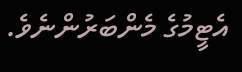އެޓީމުގެ މެންބަރުންނެވެ.